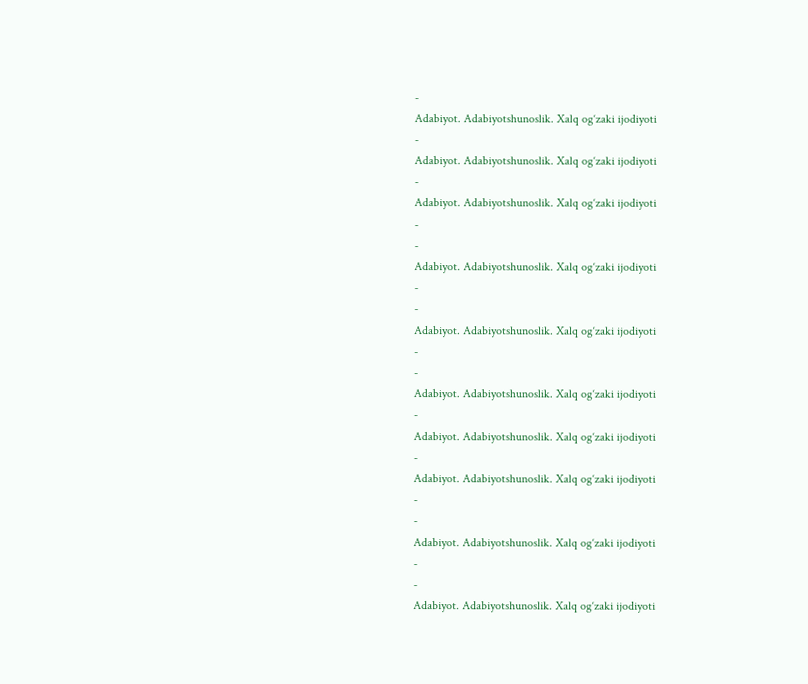-
Adabiyot. Adabiyotshunoslik. Xalq og‘zaki ijodiyoti
-
Adabiyot. Adabiyotshunoslik. Xalq og‘zaki ijodiyoti
-
Adabiyot. Adabiyotshunoslik. Xalq og‘zaki ijodiyoti
-
-
Adabiyot. Adabiyotshunoslik. Xalq og‘zaki ijodiyoti
-
-
Adabiyot. Adabiyotshunoslik. Xalq og‘zaki ijodiyoti
-
-
Adabiyot. Adabiyotshunoslik. Xalq og‘zaki ijodiyoti
-
Adabiyot. Adabiyotshunoslik. Xalq og‘zaki ijodiyoti
-
Adabiyot. Adabiyotshunoslik. Xalq og‘zaki ijodiyoti
-
-
Adabiyot. Adabiyotshunoslik. Xalq og‘zaki ijodiyoti
-
-
Adabiyot. Adabiyotshunoslik. Xalq og‘zaki ijodiyoti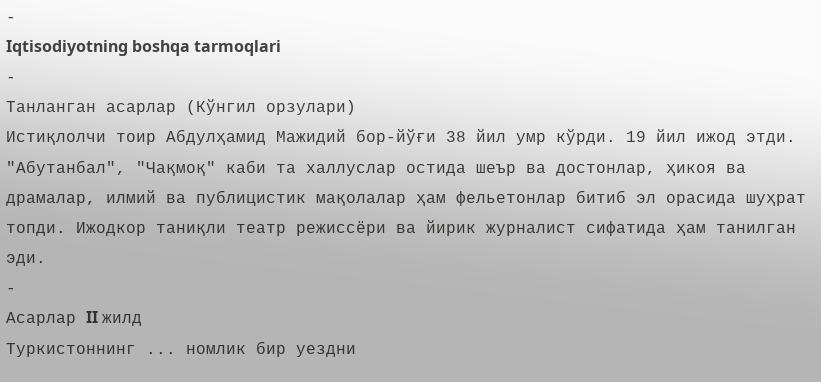-
Iqtisodiyotning boshqa tarmoqlari
-
Танланган асарлар (Кўнгил орзулари)
Истиқлолчи тоир Абдулҳамид Мажидий бор-йўғи 38 йил умр кўрди. 19 йил ижод этди. "Абутанбал", "Чақмоқ" каби та халлуслар остида шеър ва достонлар, ҳикоя ва драмалар, илмий ва публицистик мақолалар ҳам фельетонлар битиб эл орасида шуҳрат топди. Ижодкор таниқли театр режиссёри ва йирик журналист сифатида ҳам танилган эди.
-
Асарлар II жилд
Туркистоннинг ... номлик бир уездни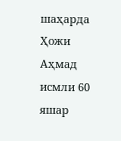шаҳарда Ҳожи Аҳмад исмли 60 яшар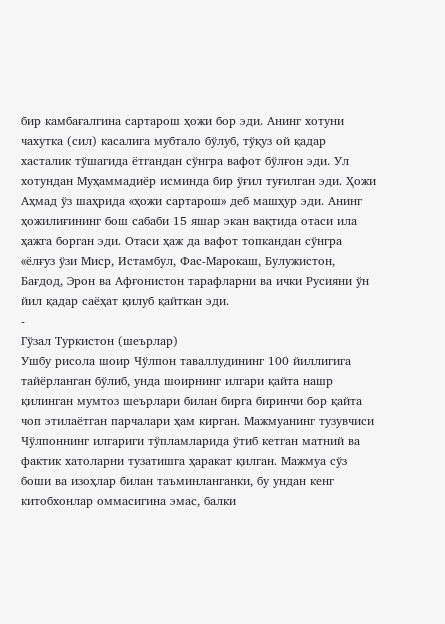бир камбағалгина сартарош ҳожи бор эди. Анинг хотуни чахутка (сил) касалига мубтало бўлуб, тўқуз ой қадар хасталик тўшагида ётгандан сўнгра вафот бўлғон эди. Ул хотундан Муҳаммадиёр исминда бир ўғил туғилган эди. Ҳожи Аҳмад ўз шаҳрида «ҳожи сартарош» деб машҳур эди. Анинг ҳожилиғининг бош сабаби 15 яшар экан вақтида отаси ила ҳажга борган эди. Отаси ҳаж да вафот топкандан сўнгра «ёлғуз ўзи Миср, Истамбул, Фас-Марокаш, Булужистон, Бағдод, Эрон ва Афғонистон тарафларни ва ички Русияни ўн йил қадар саёҳат қилуб қайткан эди.
-
Гўзал Туркистон (шеърлар)
Ушбу рисола шоир Чўлпон таваллудининг 100 йиллигига тайёрланган бўлиб, унда шоирнинг илгари қайта нашр қилинган мумтоз шеърлари билан бирга биринчи бор қайта чоп этилаётган парчалари ҳам кирган. Мажмуанинг тузувчиси Чўлпоннинг илгариги тўпламларида ўтиб кетган матний ва фактик хатоларни тузатишга ҳаракат қилган. Мажмуа сўз боши ва изоҳлар билан таъминланганки, бу ундан кенг китобхонлар оммасигина эмас, балки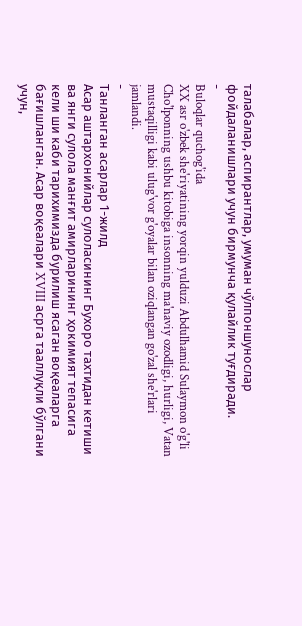талабалар, аспирантлар, умуман чўлпоншунослар фойдаланишлари учун бирмунча қулайлик туғдиради.
-
Buloqlar quchog'ida
XX asr o'zbek she'riyatining yorqin yulduzi Abdulhamid Sulaymon o'g'li Cho'lponning ushbu kitobiga insonning ma'naviy ozodligi, hurligi, Vatan mustaqilligi kabi ulug'vor g'oyalar bilan oziqlangan go'zal she'rlari jamlandi.
-
Танланган асарлар 1-жилд
Асар аштархонийлар сулоласининг Бухоро тахтидан кетиши ва янги сулола манғит амирларининг ҳокимият тепасига кели ши каби тарихимизда бурилиш ясаган воқеаларга бағишланган. Асар воқеалари XVIII асрга тааллуқли бўлгани учун,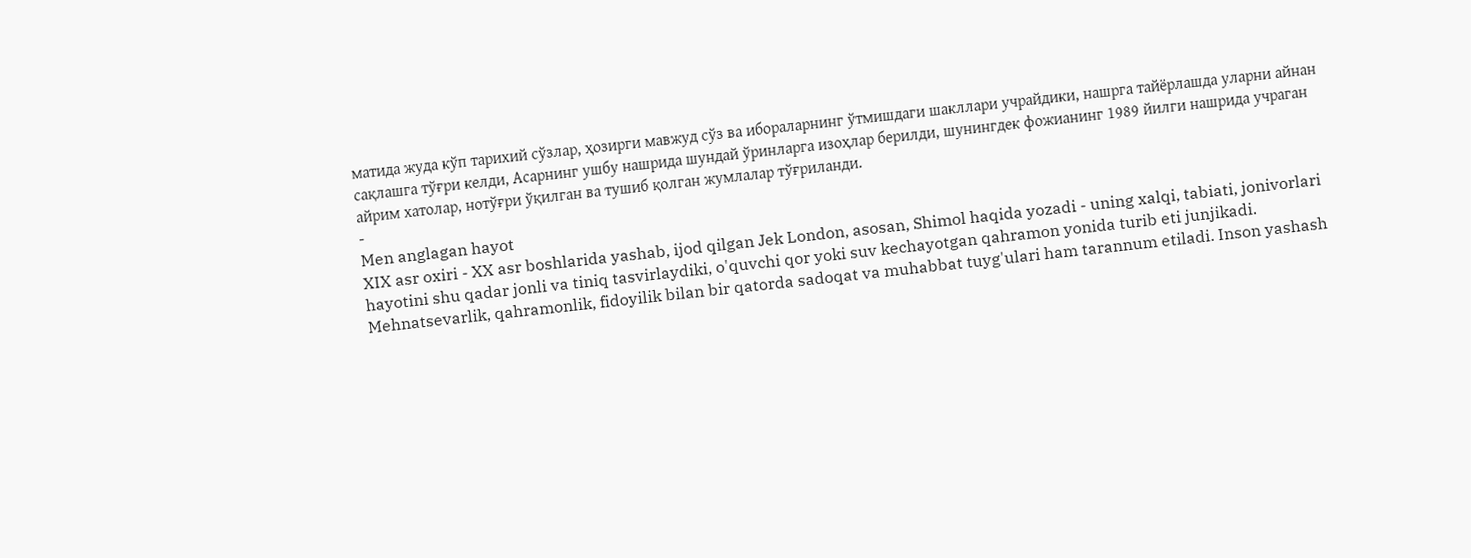матида жуда кўп тарихий сўзлар, ҳозирги мавжуд сўз ва ибораларнинг ўтмишдаги шакллари учрайдики, нашрга тайёрлашда уларни айнан сақлашга тўғри келди, Асарнинг ушбу нашрида шундай ўринларга изоҳлар берилди, шунингдек фожианинг 1989 йилги нашрида учраган айрим хатолар, нотўғри ўқилган ва тушиб қолган жумлалар тўғриланди.
-
Men anglagan hayot
XIX asr oxiri - XX asr boshlarida yashab, ijod qilgan Jek London, asosan, Shimol haqida yozadi - uning xalqi, tabiati, jonivorlari hayotini shu qadar jonli va tiniq tasvirlaydiki, o'quvchi qor yoki suv kechayotgan qahramon yonida turib eti junjikadi. Mehnatsevarlik, qahramonlik, fidoyilik bilan bir qatorda sadoqat va muhabbat tuyg'ulari ham tarannum etiladi. Inson yashash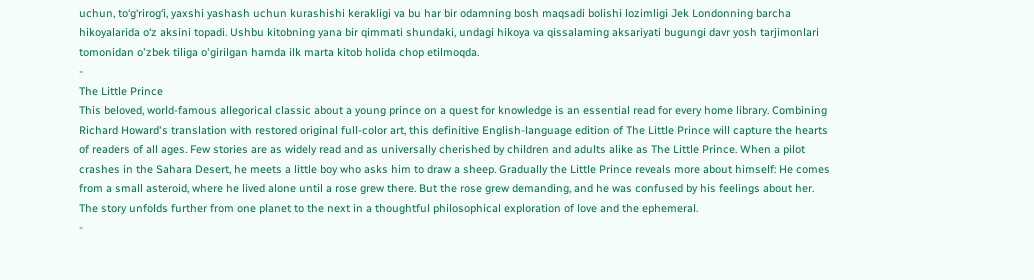uchun, to‘g‘rirog‘i, yaxshi yashash uchun kurashishi kerakligi va bu har bir odamning bosh maqsadi bolishi lozimligi Jek Londonning barcha hikoyalarida o‘z aksini topadi. Ushbu kitobning yana bir qimmati shundaki, undagi hikoya va qissalaming aksariyati bugungi davr yosh tarjimonlari tomonidan o'zbek tiliga o'girilgan hamda ilk marta kitob holida chop etilmoqda.
-
The Little Prince
This beloved, world-famous allegorical classic about a young prince on a quest for knowledge is an essential read for every home library. Combining Richard Howard's translation with restored original full-color art, this definitive English-language edition of The Little Prince will capture the hearts of readers of all ages. Few stories are as widely read and as universally cherished by children and adults alike as The Little Prince. When a pilot crashes in the Sahara Desert, he meets a little boy who asks him to draw a sheep. Gradually the Little Prince reveals more about himself: He comes from a small asteroid, where he lived alone until a rose grew there. But the rose grew demanding, and he was confused by his feelings about her. The story unfolds further from one planet to the next in a thoughtful philosophical exploration of love and the ephemeral.
-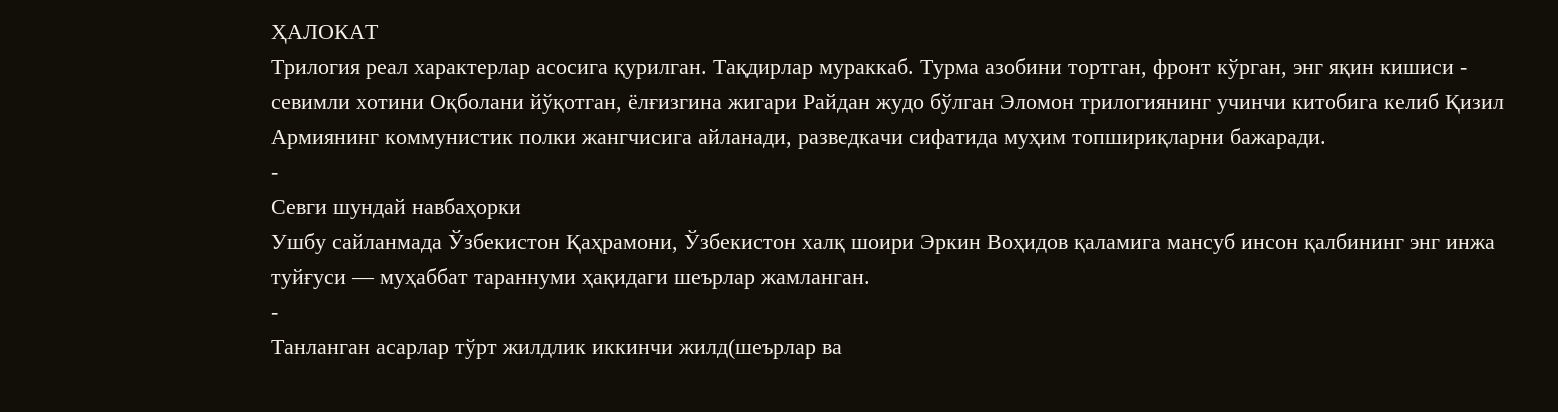ҲАЛОКАТ
Трилогия реал характерлар асосига қурилган. Тақдирлар мураккаб. Турма азобини тортган, фронт кўрган, энг яқин кишиси - севимли хотини Оқболани йўқотган, ёлғизгина жигари Райдан жудо бўлган Эломон трилогиянинг учинчи китобига келиб Қизил Армиянинг коммунистик полки жангчисига айланади, разведкачи сифатида муҳим топшириқларни бажаради.
-
Севги шундай навбаҳорки
Ушбу сайланмада Ўзбекистон Қаҳрамони, Ўзбекистон халқ шоири Эркин Воҳидов қаламига мансуб инсон қалбининг энг инжа туйғуси — муҳаббат тараннуми ҳақидаги шеърлар жамланган.
-
Танланган асарлар тўрт жилдлик иккинчи жилд(шеърлар ва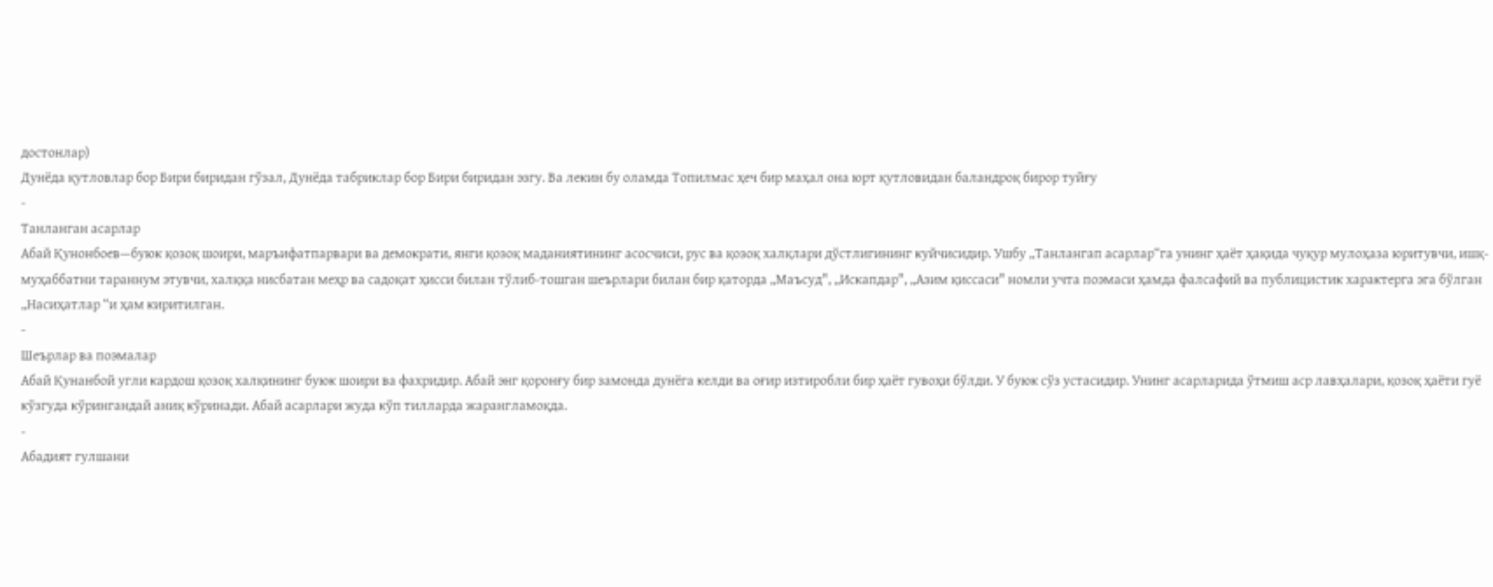достонлар)
Дунёда қутловлар бор Бири биридан гўзал, Дунёда табриклар бор Бири биридан эзгу. Ва лекин бу оламда Топилмас ҳеч бир маҳал она юрт қутловидан баландроқ бирор туйғу
-
Танланган асарлар
Абай Қунонбоев—буюк қозоқ шоири, маръифатпарвари ва демократи, янги қозоқ маданиятининг асосчиси, рус ва қозоқ халқлари дўстлигининг куйчисидир. Ушбу „Танлангап асарлар“га унинг ҳаёт ҳақида чуқур мулоҳаза юритувчи, ишқ-муҳаббатни тараннум этувчи, халққа нисбатан меҳр ва садоқат ҳисси билан тўлиб-тошган шеърлари билан бир қаторда „Маъсуд", „Искапдар", „Азим қиссаси" номли учта поэмаси ҳамда фалсафий ва публицистик характерга эга бўлган „Насиҳатлар “и ҳам киритилган.
-
Шеърлар ва поэмалар
Абай Қунанбой угли кардош қозоқ халқининг буюк шоири ва фахридир. Абай энг қоронғу бир замонда дунёга келди ва оғир изтиробли бир ҳаёт гувоҳи бўлди. У буюк сўз устасидир. Унинг асарларида ўтмиш аср лавҳалари, қозоқ ҳаёти гуё кўзгуда кўрингандай аниқ кўринади. Абай асарлари жуда кўп тилларда жарангламоқда.
-
Абадият гулшани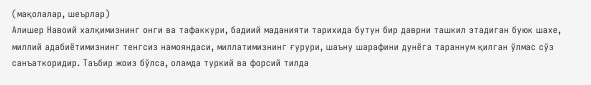(мақолалар, шеърлар)
Алишер Навоий халқимизнинг онги ва тафаккури, бадиий маданияти тарихида бутун бир даврни ташкил этадиган буюк шахе, миллий адабиётимизнинг тенгсиз намояндаси, миллатимизнинг ғурури, шаъну шарафини дунёга тараннум қилган ўлмас сўз санъаткоридир. Таъбир жоиз бўлса, оламда туркий ва форсий тилда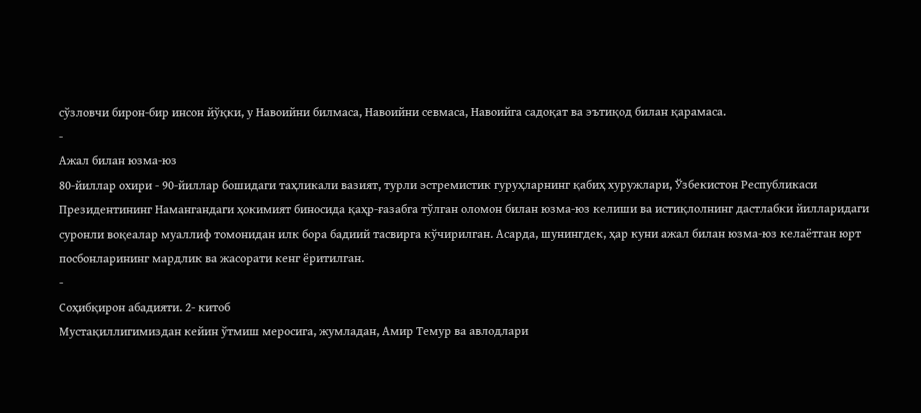сўзловчи бирон-бир инсон йўқки, у Навоийни билмаса, Навоийни севмаса, Навоийга садоқат ва эътиқод билан қарамаса.
-
Ажал билан юзма-юз
80-йиллар охири - 90-йиллар бошидаги таҳликали вазият, турли эстремистик гуруҳларнинг қабиҳ хуружлари, Ўзбекистон Республикаси Президентининг Намангандаги ҳокимият биносида қаҳр-ғазабга тўлган оломон билан юзма-юз келиши ва истиқлолнинг дастлабки йилларидаги суронли воқеалар муаллиф томонидан илк бора бадиий тасвирга кўчирилган. Асарда, шунингдек, ҳар куни ажал билан юзма-юз келаётган юрт посбонларининг мардлик ва жасорати кенг ёритилган.
-
Соҳибқирон абадияти. 2- китоб
Мустақиллигимиздан кейин ўтмиш меросига, жумладан, Амир Темур ва авлодлари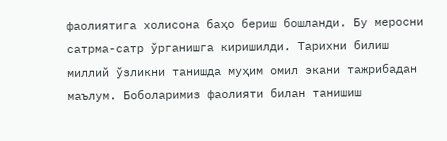фаолиятига холисона баҳо бериш бошланди. Бу меросни сатрма-сатр ўрганишга киришилди. Тарихни билиш миллий ўзликни танишда муҳим омил экани тажрибадан маълум. Боболаримиз фаолияти билан танишиш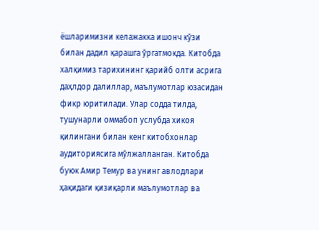ёшларимизни келажакка ишонч кўзи билан дадил қарашга ўргатмокда. Китобда халқимиз тарихининг қарийб олти асрига даҳлдор далиллар, маълумотлар юзасидан фикр юритилади. Улар содда тилда, тушунарли оммабоп услубда хикоя қилингани билан кенг китобхонлар аудиториясига мўлжалланган. Китобда буюк Амир Темур ва унинг авлодлари ҳақидаги қизиқарли маълумотлар ва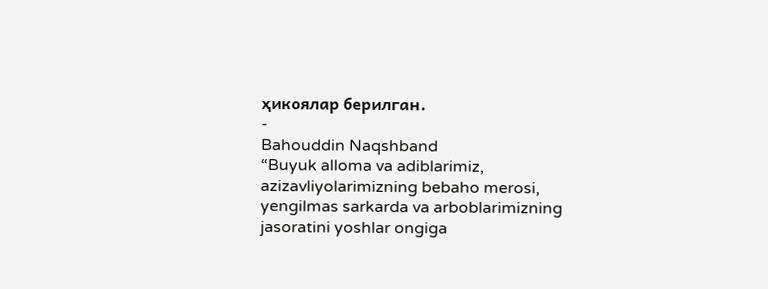ҳикоялар берилган.
-
Bahouddin Naqshband
“Buyuk alloma va adiblarimiz, azizavliyolarimizning bebaho merosi, yengilmas sarkarda va arboblarimizning jasoratini yoshlar ongiga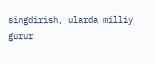singdirish, ularda milliy gurur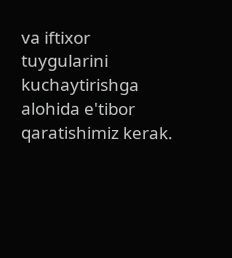va iftixor tuygularini kuchaytirishga alohida e'tibor qaratishimiz kerak.